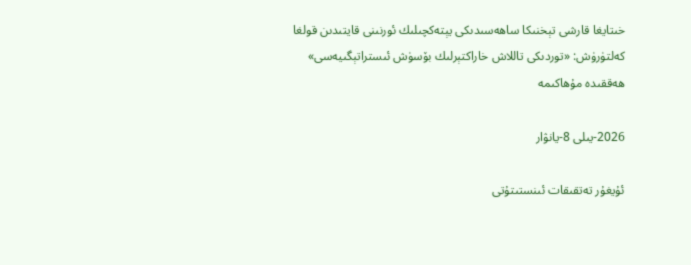خىتايغا قارشى تېخنىكا ساھەسىدىكى يېتەكچىلىك ئورنىنى قايتىدىن قولغا كەلتۈرۈش: «توردىكى تاللاش خاراكتېرلىك بۆسۈش ئىستراتېگىيەسى» ھەققىدە مۇھاكىمە

2026-يىلى 8-يانۋار

ئۇيغۇر تەتقىقات ئىنستىتۇتى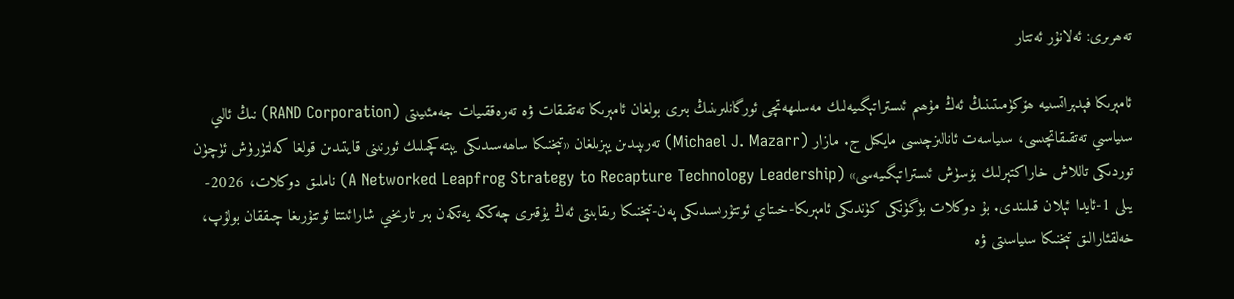تەھرىرى: ئەلانۇر ئەتتار

ئامېرىكا فېدېراتسىيە ھۆكۈمىتىنىڭ ئەڭ مۇھىم ئىستراتېگىيەلىك مەسلىھەتچى ئورگانلىرىنىڭ بىرى بولغان ئامېرىكا تەتقىقات ۋە تەرەققىيات جەمئىيىتى (RAND Corporation) نىڭ ئالىي سىياسىي تەتقىقاتچىسى، سىياسەت ئانالىزچىسى مايكىل ج. مازار (Michael J. Mazarr) تەرىپىدىن يېزىلغان «تېخنىكا ساھەسىدىكى يېتەكچىلىك ئورنىنى قايتىدىن قولغا كەلتۈرۈش ئۈچۈن توردىكى تاللاش خاراكتېرلىك بۆسۈش ئىستراتېگىيەسى» (A Networked Leapfrog Strategy to Recapture Technology Leadership) ناملىق دوكلات، 2026-يىلى 1-ئايدا ئېلان قىلىندى. بۇ دوكلات بۈگۈنكى كۈندىكى ئامېرىكا-خىتاي ئوتتۇرىسىدىكى پەن-تېخنىكا رىقابىتى ئەڭ يۇقىرى چەككە يەتكەن بىر تارىخىي شارائىتتا ئوتتۇرىغا چىققان بولۇپ، خەلقئارالىق تېخنىكا سىياسىتى ۋە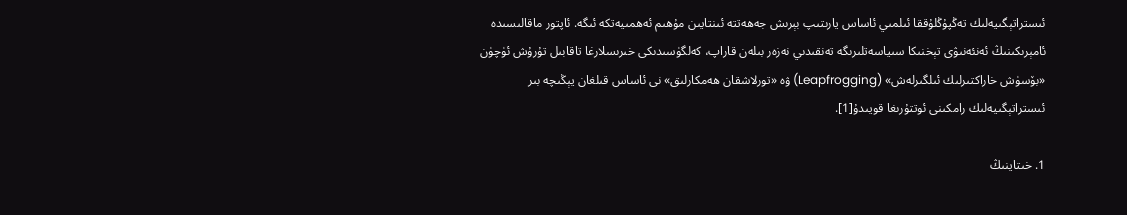ئىستراتېگىيەلىك تەڭپۇڭلۇققا ئىلمىي ئاساس يارىتىپ بېرىش جەھەتتە ئىنتايىن مۇھىم ئەھمىيەتكە ئىگە. ئاپتور ماقالىسىدە ئامېرىكىنىڭ ئەنئەنىۋى تېخنىكا سىياسەتلىرىگە تەنقىدىي نەزەر بىلەن قاراپ، كەلگۈسىدىكى خىرىسلارغا تاقابىل تۇرۇش ئۈچۈن «بۆسۈش خاراكتىرلىك ئىلگىرلەش» (Leapfrogging) ۋە «تورلاشقان ھەمكارلىق» نى ئاساس قىلغان يېڭىچە بىر ئىستراتېگىيەلىك رامكىنى ئوتتۇرىغا قويىدۇ[1].

1. خىتاينىڭ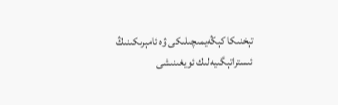تېخنىكا كېڭەيمىچىلىكى ۋە ئامېرىكىنىڭ ئىستراتېگىيەلىك ئويغىنىشى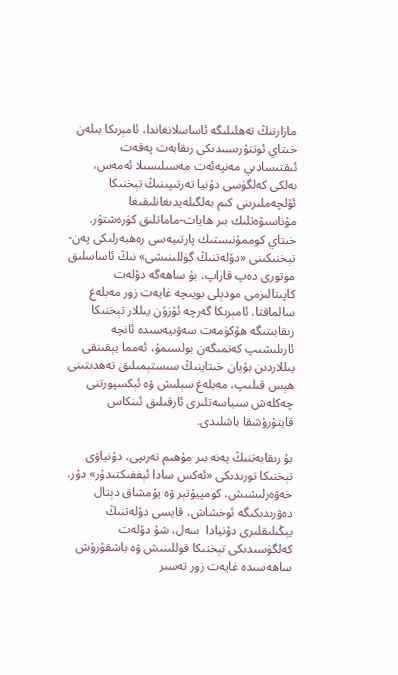مازارنىڭ تەھلىلىگە ئاساسلانغاندا، ئامېرىكا بىلەن خىتاي ئوتتۇرىسىدىكى رىقابەت پەقەت ئىقتىسادىي مەنپەئەت مەسىلىسىلا ئەمەس، بەلكى كەلگۈسى دۇنيا تەرتىپىنىڭ تېخنىكا ئۆلچەملىرىنى كىم بەلگىلەيدىغانلىقىغا مۇناسىۋەتلىك بىر ھايات-ماماتلىق كۈرەشتۇر. خىتاي كوممۇنىستىك پارتىيەسى رەھبەرلىكى پەن-تېخنىكىنى «دۆلەتنىڭ گۈللىنىشى» نىڭ ئاساسلىق موتورى دەپ قاراپ، بۇ ساھەگە دۆلەت كاپىتالىزمى مودېلى بويىچە غايەت زور مەبلەغ سالماقتا. ئامېرىكا گەرچە ئۇزۇن يىللار تېخنىكا رىقابىتىگە ھۆكۈمەت سەۋىيەسىدە ئانچە ئارىلىشىپ كەتمىگەن بولسىمۇ، ئەمما يېقىنقى يىللاردىن بۇيان خىتاينىڭ سىستېمىلىق تەھدىتىنى ھېس قىلىپ، مەبلەغ سېلىش ۋە ئېكسپورتنى چەكلەش سىياسەتلىرى ئارقىلىق ئىنكاس قايتۇرۇشقا باشلىدى.

بۇ رىقابەتنىڭ يەنە بىر مۇھىم تەرىپى، دۇنياۋى تېخنىكا تورىدىكى «ئەكس سادا ئېففىكتىدۇر» دۇر. خەۋەرلىشىش، كومپيۇتېر ۋە يۇمشاق دېتال دەۋرىدىكىگە ئوخشاش، قايسى دۆلەتنىڭ يېڭىلىقلىرى دۇنيادا  سەل، شۇ دۆلەت كەلگۈسىدىكى تېخنىكا قوللىنىش ۋە باشقۇرۇش ساھەسىدە غايەت زور تەسىر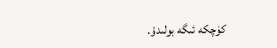كۈچكە ئىگە بولىدۇ.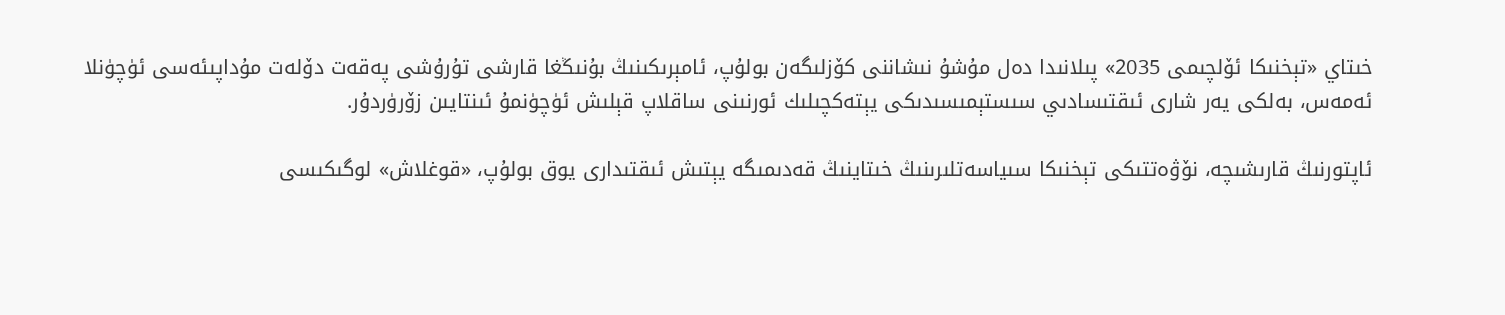خىتاي «تېخنىكا ئۆلچىمى 2035» پىلانىدا دەل مۇشۇ نىشاننى كۆزلىگەن بولۇپ، ئامېرىكىنىڭ بۇنىڭغا قارشى تۇرۇشى پەقەت دۆلەت مۇداپىئەسى ئۈچۈنلا ئەمەس، بەلكى يەر شارى ئىقتىسادىي سىستېمىسىدىكى يېتەكچىلىك ئورنىنى ساقلاپ قېلىش ئۈچۈنمۇ ئىنتايىن زۆرۈردۇر.

ئاپتورنىڭ قارىشىچە، نۆۋەتتىكى تېخنىكا سىياسەتلىرىنىڭ خىتاينىڭ قەدىمىگە يېتىش ئىقتىدارى يوق بولۇپ، «قوغلاش» لوگىكىسى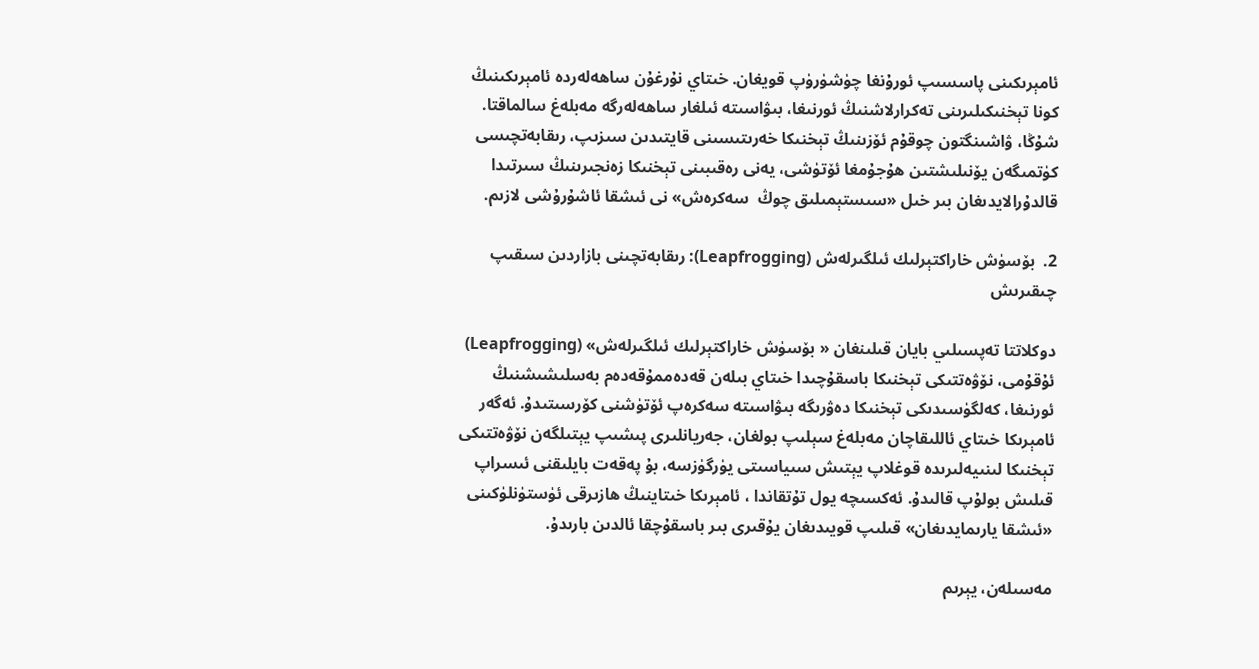ئامېرىكىنى پاسسىپ ئورۇنغا چۈشۈرۈپ قويغان. خىتاي نۇرغۇن ساھەلەردە ئامېرىكىنىڭ كونا تېخنىكىلىرىنى تەكرارلاشنىڭ ئورنىغا، بىۋاسىتە ئىلغار ساھەلەرگە مەبلەغ سالماقتا. شۇڭا، ۋاشىنگتون چوقۇم ئۆزىنىڭ تېخنىكا خەرىتىسىنى قايتىدىن سىزىپ، رىقابەتچىسى كۈتمىگەن يۆنىلىشتىن ھۇجۇمغا ئۆتۈشى، يەنى رەقىبىنى تېخنىكا زەنجىرىنىڭ سىرتىدا قالدۇرالايدىغان بىر خىل «سىستېمىلىق چوڭ  سەكرەش» نى ئىشقا ئاشۇرۇشى لازىم.

2.  بۆسۈش خاراكتېرلىك ئىلگىرلەش (Leapfrogging): رىقابەتچىنى بازاردىن سىقىپ چىقىرىش

دوكلاتتا تەپسىلىي بايان قىلىنغان « بۆسۈش خاراكتېرلىك ئىلگىرلەش» (Leapfrogging) ئۇقۇمى، نۆۋەتتىكى تېخنىكا باسقۇچىدا خىتاي بىلەن قەدەممۇقەدەم بەسلىشىشنىڭ ئورنىغا، كەلگۈسىدىكى تېخنىكا دەۋرىگە بىۋاسىتە سەكرەپ ئۆتۈشنى كۆرسىتىدۇ. ئەگەر ئامېرىكا خىتاي ئاللىقاچان مەبلەغ سېلىپ بولغان، جەريانلىرى پىشىپ يېتىلگەن نۆۋەتتىكى تېخنىكا لىنىيەلىرىدە قوغلاپ يېتىش سىياسىتى يۈرگۈزسە، بۇ پەقەت بايلىقنى ئىسراپ قىلىش بولۇپ قالىدۇ. ئەكسىچە يول تۇتقاندا ، ئامېرىكا خىتاينىڭ ھازىرقى ئۈستۈنلۈكىنى «ئىشقا يارىمايدىغان» قىلىپ قويىدىغان يۇقىرى بىر باسقۇچقا ئالدىن بارىدۇ.

مەسىلەن، يېرىم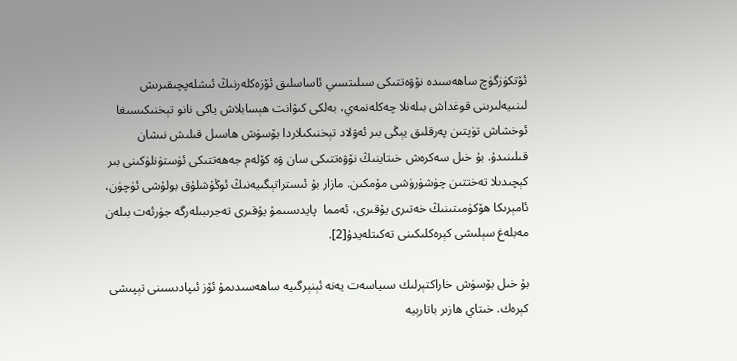ئۆتكۈزگۈچ ساھەسىدە نۆۋەتتىكى سىلىتسىي ئاساسلىق ئۆزەكلەرنىڭ ئىشلەپچىقىرىش لىنىيەلىرىنى قوغداش بىلەنلا چەكلەنمەي، بەلكى كىۋانت ھېسابلاش ياكى نانو تېخنىكىسىغا ئوخشاش تۈپتىن پەرقلىق يېڭى بىر ئەۋلاد تېخنىكىلاردا بۆسۈش ھاسىل قىلىش نىشان قىلىنىدۇ. بۇ خىل سەكرەش خىتاينىڭ نۆۋەتتىكى سان ۋە كۆلەم جەھەتتىكى ئۈستۈنلۈكىنى بىر كېچىدىلا تەختتىن چۈشۈرۈشى مۇمكىن. مازار بۇ ئىستراتېگىيەنىڭ ئوڭۇشلۇق بولۇشى ئۈچۈن، ئامېرىكا ھۆكۈمىتىنىڭ خەتىرى يۇقىرى، ئەمما  پايدىسىمۇ يۇقىرى تەجرىبىلەرگە جۈرئەت بىلەن مەبلەغ سېلىشى كېرەكلىكىنى تەكىتلەيدۇ[2].

بۇ خىل بۆسۈش خاراكتېرلىك سىياسەت يەنە ئېنېرگىيە ساھەسىدىمۇ ئۆز ئىپادىسىنى تېپىشى كېرەك. خىتاي ھازىر باتارېيە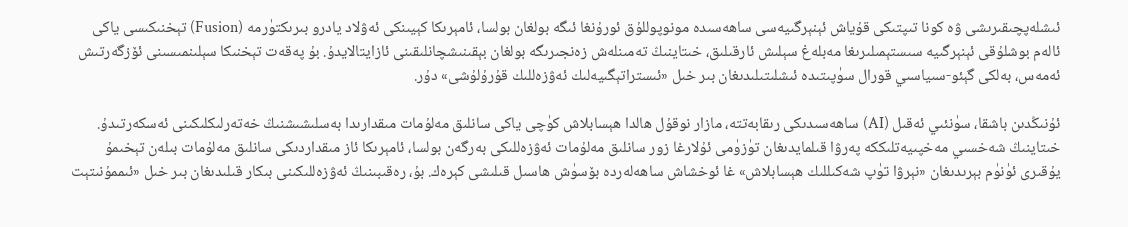ئىشلەپچىقىرىشى ۋە كونا تىپتىكى قۇياش ئېنېرگىيەسى ساھەسىدە مونوپوللۇق ئورۇنغا ئىگە بولغان بولسا، ئامېرىكا كېيىنكى ئەۋلاد يادرو بىرىكتۈرمە (Fusion) تېخنىكىسى ياكى ئالەم بوشلۇقى ئېنېرگىيە سىستېمىلىرىغا مەبلەغ سېلىش ئارقىلىق، خىتاينىڭ تەمىنلەش زەنجىرىگە بولغان بېقىنىشچانلىقىنى ئازايتالايدۇ. بۇ پەقەت تېخنىكا سېلىنمىسىنى ئۆزگەرتىش ئەمەس، بەلكى گېئو-سىياسىي قورال سۈپىتىدە ئىشلىتىلىدىغان بىر خىل «ئىستراتېگىيەلىك ئەۋزەللىك قۇرۇلۇشى» دۇر.

ئۇنىڭدىن باشقا، سۈنئىي ئەقىل (AI) ساھەسىدىكى رىقابەتتە، مازار نوقۇل ھالدا ھېسابلاش كۈچى ياكى سانلىق مەلۇمات مىقدارىدا بەسلىشىشنىڭ خەتەرلىكلىكىنى ئەسكەرتىدۇ. خىتاينىڭ شەخسىي مەخپىيەتلىككە پەرۋا قىلمايدىغان تۈزۈمى ئۇلارغا زور سانلىق مەلۇمات ئەۋزەللىكى بەرگەن بولسا، ئامېرىكا ئاز مىقداردىكى سانلىق مەلۇمات بىلەن تېخىمۇ يۇقىرى ئۈنۈم بېرىدىغان «نېرۋا تۈپ شەكىللىك ھېسابلاش» غا ئوخشاش ساھەلەردە بۆسۈش ھاسىل قىلىشى كېرەك. بۇ، رەقىبىنىڭ ئەۋزەللىكىنى بىكار قىلىدىغان بىر خىل «ئىممۇنىتېت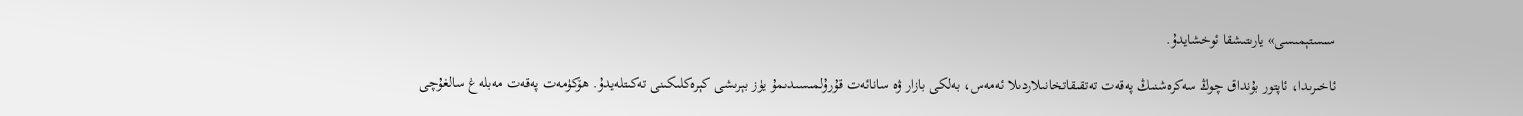سىستېمىسى» يارىتىشقا ئوخشايدۇ.

ئاخىرىدا، ئاپتور بۇنداق چوڭ سەكرەشنىڭ پەقەت تەتقىقاتخانىلاردىلا ئەمەس، بەلكى بازار ۋە سانائەت قۇرۇلمىسىدىمۇ يۈز بېرىشى كېرەكلىكىنى تەكىتلەيدۇ. ھۆكۈمەت پەقەت مەبلەغ سالغۇچى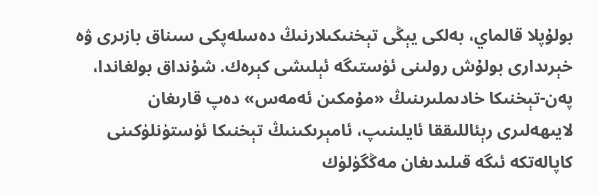بولۇپلا قالماي، بەلكى يېڭى تېخنىكىلارنىڭ دەسلەپكى سىناق بازىرى ۋە خېرىدارى بولۇش رولىنى ئۈستىگە ئېلىشى كېرەك. شۇنداق بولغاندا، پەن-تېخنىكا خادىملىرىنىڭ «مۇمكىن ئەمەس» دەپ قارىغان لايىھەلىرى رېئاللىققا ئايلىنىپ، ئامېرىكىنىڭ تېخنىكا ئۈستۈنلۈكىنى كاپالەتكە ئىگە قىلىدىغان مەڭگۈلۈك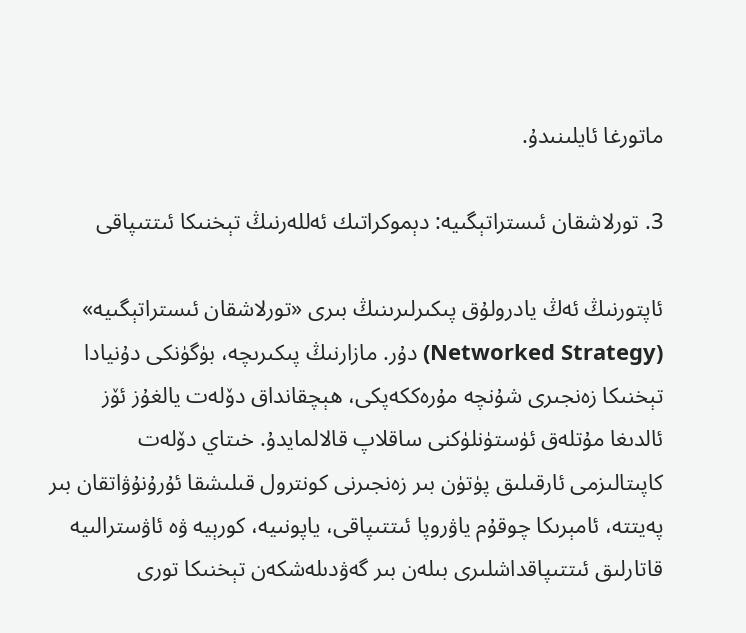ماتورغا ئايلىنىدۇ.

3. تورلاشقان ئىستراتېگىيە: دېموكراتىك ئەللەرنىڭ تېخنىكا ئىتتىپاقى

ئاپتورنىڭ ئەڭ يادرولۇق پىكىرلىرىنىڭ بىرى «تورلاشقان ئىستراتېگىيە» (Networked Strategy) دۇر. مازارنىڭ پىكىرىچە، بۈگۈنكى دۇنيادا تېخنىكا زەنجىرى شۇنچە مۇرەككەپكى، ھېچقانداق دۆلەت يالغۇز ئۆز ئالدىغا مۇتلەق ئۈستۈنلۈكنى ساقلاپ قالالمايدۇ. خىتاي دۆلەت كاپىتالىزمى ئارقىلىق پۈتۈن بىر زەنجىرنى كونترول قىلىشقا ئۇرۇنۇۋاتقان بىر پەيتتە، ئامېرىكا چوقۇم ياۋروپا ئىتتىپاقى، ياپونىيە، كورېيە ۋە ئاۋسترالىيە قاتارلىق ئىتتىپاقداشلىرى بىلەن بىر گەۋدىلەشكەن تېخنىكا تورى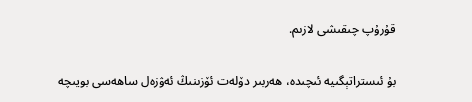قۇرۇپ چىقىشى لازىم.

بۇ ئىستراتېگىيە ئىچىدە، ھەربىر دۆلەت ئۆزىنىڭ ئەۋزەل ساھەسى بويىچە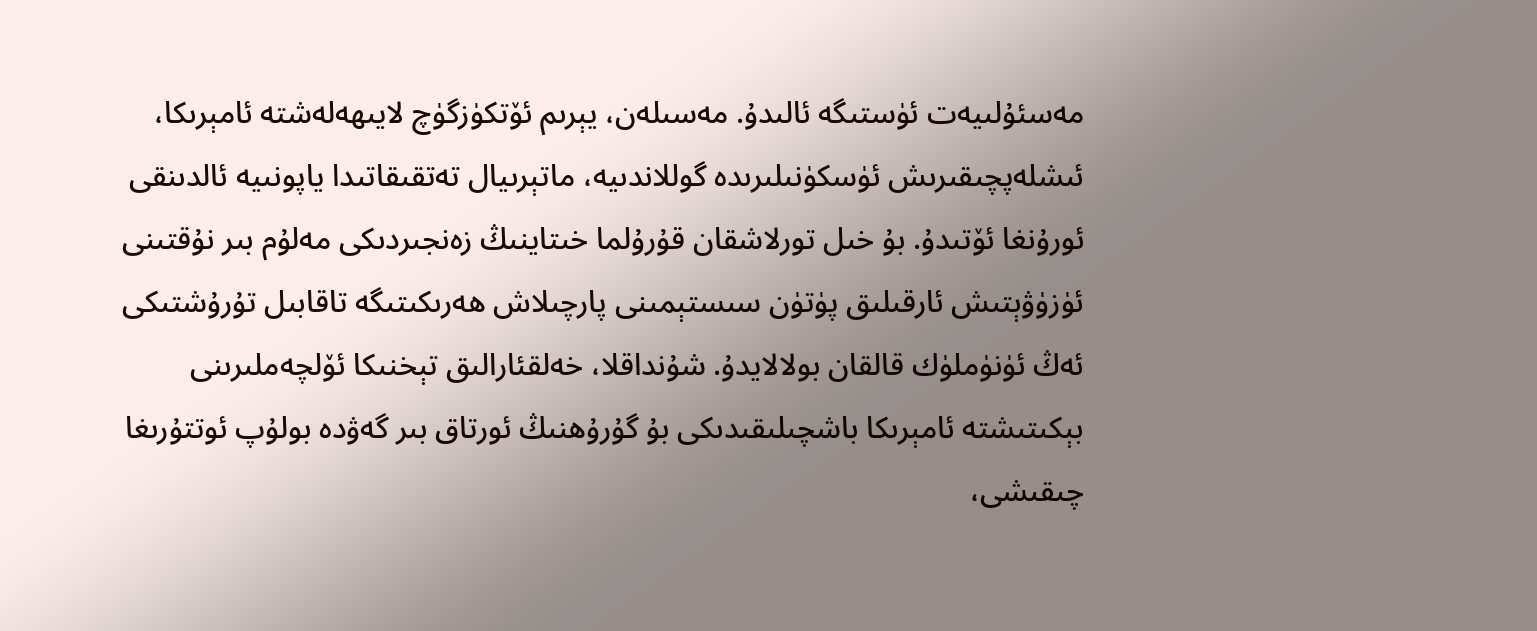مەسئۇلىيەت ئۈستىگە ئالىدۇ. مەسىلەن، يېرىم ئۆتكۈزگۈچ لايىھەلەشتە ئامېرىكا، ئىشلەپچىقىرىش ئۈسكۈنىلىرىدە گوللاندىيە، ماتېرىيال تەتقىقاتىدا ياپونىيە ئالدىنقى ئورۇنغا ئۆتىدۇ. بۇ خىل تورلاشقان قۇرۇلما خىتاينىڭ زەنجىردىكى مەلۇم بىر نۇقتىنى ئۈزۈۋېتىش ئارقىلىق پۈتۈن سىستېمىنى پارچىلاش ھەرىكىتىگە تاقابىل تۇرۇشتىكى ئەڭ ئۈنۈملۈك قالقان بولالايدۇ. شۇنداقلا، خەلقئارالىق تېخنىكا ئۆلچەملىرىنى بېكىتىشتە ئامېرىكا باشچىلىقىدىكى بۇ گۇرۇھنىڭ ئورتاق بىر گەۋدە بولۇپ ئوتتۇرىغا چىقىشى،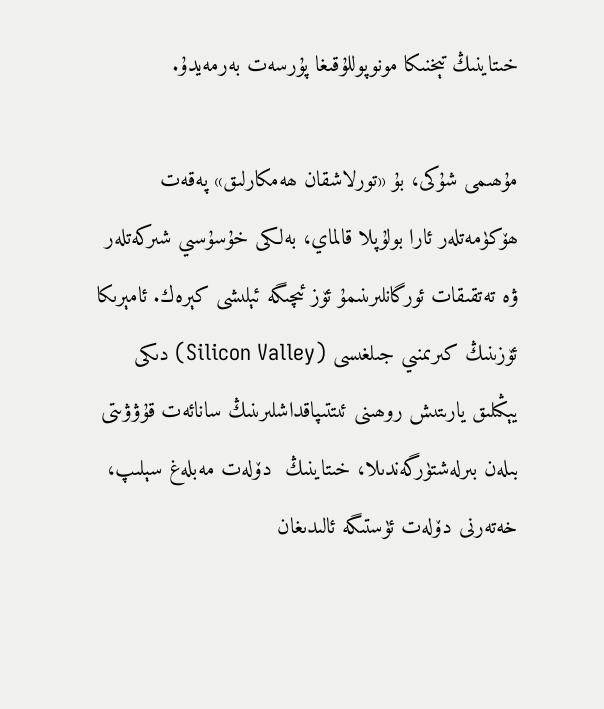خىتاينىڭ تېخنىكا مونوپوللۇقىغا پۇرسەت بەرمەيدۇ.

مۇھىمى شۇكى، بۇ «تورلاشقان ھەمكارلىق» پەقەت ھۆكۈمەتلەر ئارا بولۇپلا قالماي، بەلكى خۇسۇسىي شىركەتلەر ۋە تەتقىقات ئورگانلىرىنىمۇ ئۆز ئىچىگە ئېلىشى كېرەك. ئامېرىكا ئۆزىنىڭ كىرىمنىي جىلغىسى (Silicon Valley) دىكى يېڭىلىق يارىتىش روھىنى ئىتتىپاقداشلىرىنىڭ سانائەت قۇۋۋىتى بىلەن بىرلەشتۈرگەندىلا، خىتاينىڭ  دۆلەت مەبلەغ سېلىپ، خەتەرنى دۆلەت ئۈستىگە ئالىدىغان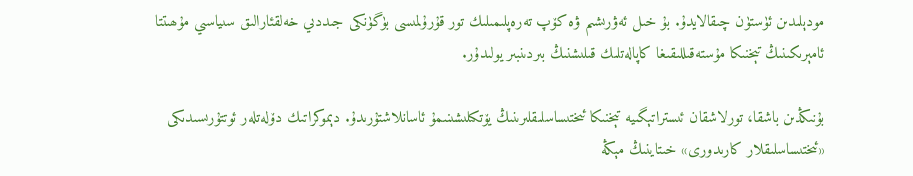مودېلىدىن ئۈستۈن چىقالايدۇ. بۇ خىل ئەۋرىشىم ۋە كۆپ تەرەپلىمىلىك تور قۇرۇلمىسى بۈگۈنكى جىددىي خەلقئارالىق سىياسىي مۇھىتتا ئامېرىكىنىڭ تېخنىكا مۇستەقىللىقىغا كاپالەتلىك قىلىشنىڭ بىردىنبىر يولىدۇر.

بۇنىڭدىن باشقا، تورلاشقان ئىستراتېگىيە تېخنىكا ئىختىساسلىقلىرىنىڭ يۆتكىلىشىنىمۇ ئاسانلاشتۇرىدۇ. دېموكراتىك دۆلەتلەر ئوتتۇرىسىدىكى «ئىختىساسلىقلار كارىدورى» خىتاينىڭ مېڭە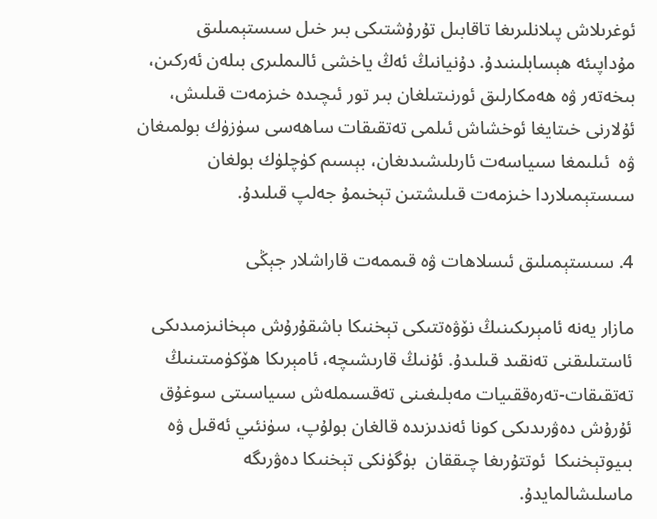ئوغرىلاش پىلانلىرىغا تاقابىل تۇرۇشتىكى بىر خىل سىستېمىلىق مۇداپىئە ھېسابلىنىدۇ. دۇنيانىڭ ئەڭ ياخشى ئالىملىرى بىلەن ئەركىن، بىخەتەر ۋە ھەمكارلىق ئورنىتىلغان بىر تور ئىچىدە خىزمەت قىلىش، ئۇلارنى خىتايغا ئوخشاش ئىلمى تەتقىقات ساھەسى سۈزۈك بولمىغان ۋە  ئىلىمغا سىياسەت ئارىلىشىدىغان، بېسىم كۈچلۈك بولغان سىستېمىلاردا خىزمەت قىلىشتىن تېخىمۇ جەلپ قىلىدۇ.

4. سىستېمىلىق ئىسلاھات ۋە قىممەت قاراشلار جېڭى

مازار يەنە ئامېرىكىنىڭ نۆۋەتتىكى تېخنىكا باشقۇرۇش مېخانىزمىدىكى ئاستىلىقنى تەنقىد قىلىدۇ. ئۇنىڭ قارىشىچە، ئامېرىكا ھۆكۈمىتىنىڭ تەتقىقات-تەرەققىيات مەبلىغىنى تەقسىملەش سىياسىتى سوغۇق ئۇرۇش دەۋرىدىكى كونا ئەندىزىدە قالغان بولۇپ، سۈنئىي ئەقىل ۋە بىيوتېخنىكا  ئوتتۇرىغا چىققان  بۈگۈنكى تېخنىكا دەۋرىگە ماسلىشالمايدۇ.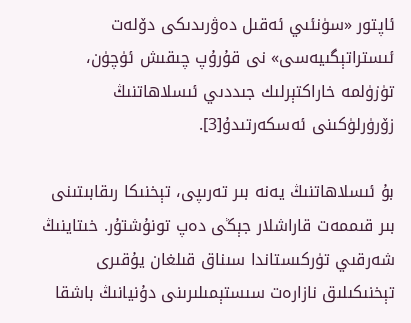ئاپتور «سۈنئىي ئەقىل دەۋرىدىكى دۆلەت ئىستراتېگىيەسى» نى قۇرۇپ چىقىش ئۈچۈن، تۈزۈلمە خاراكتېرلىك جىددىي ئىسلاھاتنىڭ زۆرۈرلۈكىنى ئەسكەرتىدۇ[3].

بۇ ئىسلاھاتنىڭ يەنە بىر تەرىپى، تېخنىكا رىقابىتىنى بىر قىممەت قاراشلار جېڭى دەپ تونۇشتۇر. خىتاينىڭ شەرقىي تۈركىستاندا سىناق قىلغان يۇقىرى تېخنىكىلىق نازارەت سىستېمىلىرىنى دۇنيانىڭ باشقا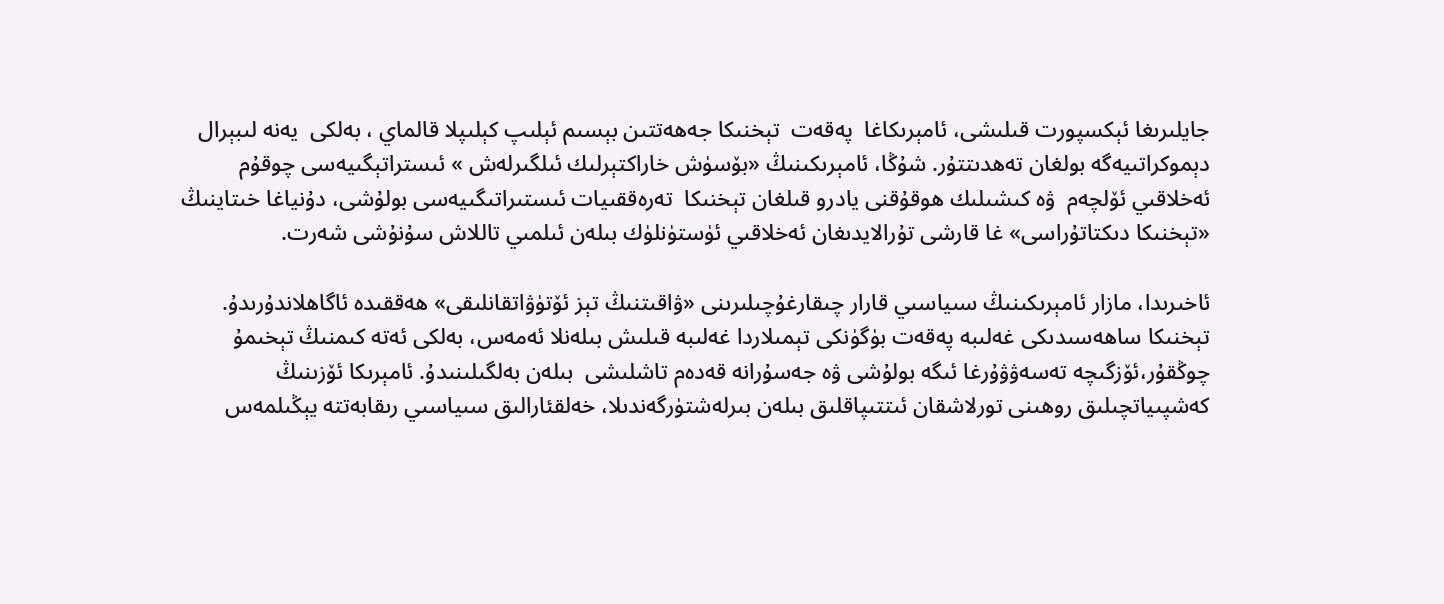جايلىرىغا ئېكسپورت قىلىشى، ئامېرىكاغا  پەقەت  تېخنىكا جەھەتتىن بېسىم ئېلىپ كېلىپلا قالماي ، بەلكى  يەنە لىبېرال دېموكراتىيەگە بولغان تەھدىتتۇر. شۇڭا، ئامېرىكىنىڭ «بۆسۈش خاراكتېرلىك ئىلگىرلەش » ئىستراتېگىيەسى چوقۇم ئەخلاقىي ئۆلچەم  ۋە كىشىلىك ھوقۇقنى يادرو قىلغان تېخنىكا  تەرەققىيات ئىستىراتىگىيەسى بولۇشى، دۇنياغا خىتاينىڭ «تېخنىكا دىكتاتۇراسى» غا قارشى تۇرالايدىغان ئەخلاقىي ئۈستۈنلۈك بىلەن ئىلمىي تاللاش سۇنۇشى شەرت.

ئاخىرىدا، مازار ئامېرىكىنىڭ سىياسىي قارار چىقارغۇچىلىرىنى «ۋاقىتنىڭ تېز ئۆتۈۋاتقانلىقى» ھەققىدە ئاگاھلاندۇرىدۇ. تېخنىكا ساھەسىدىكى غەلىبە پەقەت بۈگۈنكى تېمىلاردا غەلىبە قىلىش بىلەنلا ئەمەس، بەلكى ئەتە كىمنىڭ تېخىمۇ چوڭقۇر،ئۆزگىچە تەسەۋۋۇرغا ئىگە بولۇشى ۋە جەسۇرانە قەدەم تاشلىشى  بىلەن بەلگىلىنىدۇ. ئامېرىكا ئۆزىنىڭ كەشپىياتچىلىق روھىنى تورلاشقان ئىتتىپاقلىق بىلەن بىرلەشتۈرگەندىلا، خەلقئارالىق سىياسىي رىقابەتتە يېڭىلمەس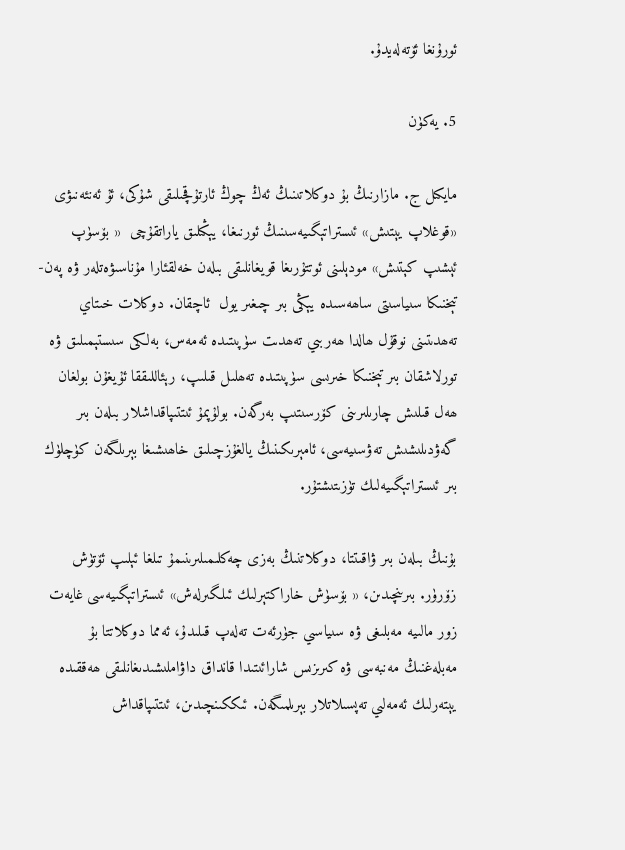ئورۇنغا ئۆتەلەيدۇ.

5. يەكۈن

مايكىل ج. مازارنىڭ بۇ دوكلاتىنىڭ ئەڭ چوڭ ئارتۇقچىلىقى شۇكى، ئۇ ئەنئەنىۋى «قوغلاپ يېتىش» ئىستراتېگىيەسىنىڭ ئورنىغا، يېڭىلىق ياراتقۇچى  « بۆسۈپ ئېشىپ كېتىش» مودېلىنى ئوتتۇرىغا قويغانلىقى بىلەن خەلقئارا مۇناسىۋەتلەر ۋە پەن-تېخنىكا سىياسىتى ساھەسىدە يېڭى بىر چىغىر يول  ئاچقان. دوكلات خىتاي تەھدىتىنى نوقۇل ھالدا ھەربىي تەھدىت سۈپىتىدە ئەمەس، بەلكى سىستېمىلىق ۋە تورلاشقان بىر تېخنىكا خىرىسى سۈپىتىدە تەھلىل قىلىپ، رېئاللىققا ئۇيغۇن بولغان ھەل قىلىش چارىلىرىنى كۆرسىتىپ بەرگەن. بولۇپمۇ ئىتتىپاقداشلار بىلەن بىر گەۋدىلىشىش تەۋسىيەسى، ئامېرىكىنىڭ يالغۇزچىلىق خاھىشىغا بېرىلگەن كۈچلۈك بىر ئىستراتېگىيەلىك تۈزىتىشتۇر.

بۇنىڭ بىلەن بىر ۋاقىتتا، دوكلاتنىڭ بەزى چەكلىمىلىرىنىمۇ تىلغا ئېلىپ ئۆتۈش زۆرۈر. بىرىنچىدىن، « بۆسۈش خاراكتېرلىك ئىلگىرلەش» ئىستراتېگىيەسى غايەت زور مالىيە مەبلىغى ۋە سىياسىي جۈرئەت تەلەپ قىلىدۇ، ئەمما دوكلاتتا بۇ مەبلەغنىڭ مەنبەسى ۋە كىرىزىس شارائىتىدا قانداق داۋاملىشىدىغانلىقى ھەققىدە يېتەرلىك ئەمەلىي تەپسىلاتلار بېرىلمىگەن. ئىككىنچىدىن، ئىتتىپاقداش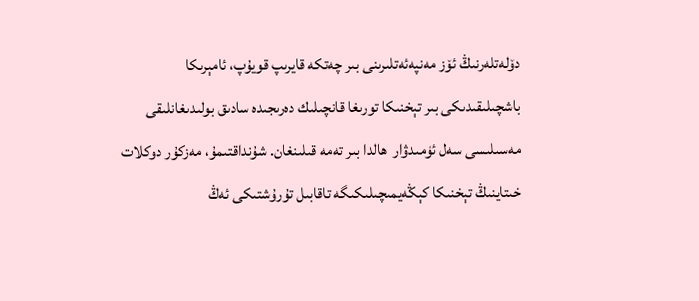دۆلەتلەرنىڭ ئۆز مەنپەئەتلىرىنى بىر چەتكە قايرىپ قويۇپ، ئامېرىكا باشچىلىقىدىكى بىر تېخنىكا تورىغا قانچىلىك دەرىجىدە سادىق بولىدىغانلىقى مەسىلىسى سەل ئۈمىدۋار  ھالدا بىر تەمە قىلىنغان. شۇنداقتىمۇ، مەزكۇر دوكلات خىتاينىڭ تېخنىكا كېڭەيمىچىلىكىگە تاقابىل تۇرۇشتىكى ئەڭ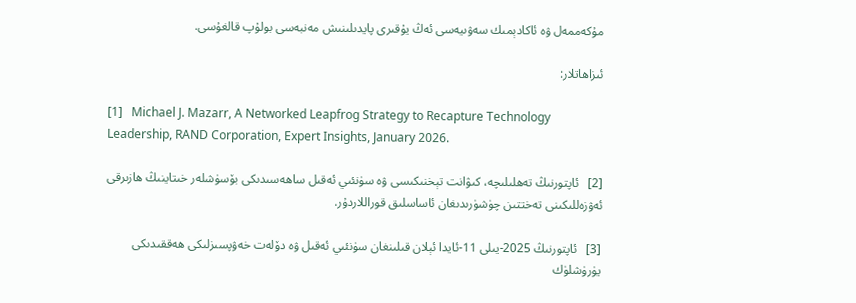مۇكەممەل ۋە ئاكادېمىك سەۋىيەسى ئەڭ يۇقىرى پايدىلىنىش مەنبەسى بولۇپ قالغۇسى.

ئىزاهاتلار:

[1]   Michael J. Mazarr, A Networked Leapfrog Strategy to Recapture Technology Leadership, RAND Corporation, Expert Insights, January 2026.

[2]   ئاپتورنىڭ تەھلىلىچە، كىۋانت تېخنىكىسى ۋە سۈنئىي ئەقىل ساھەسىدىكى بۆسۈشلەر خىتاينىڭ ھازىرقى ئەۋزەللىكىنى تەختتىن چۈشۈرىدىغان ئاساسلىق قوراللاردۇر.

[3]   ئاپتورنىڭ 2025-يىلى 11-ئايدا ئېلان قىلىنغان سۈنئىي ئەقىل ۋە دۆلەت خەۋپسىزلىكى ھەققىدىكى يۈرۈشلۈك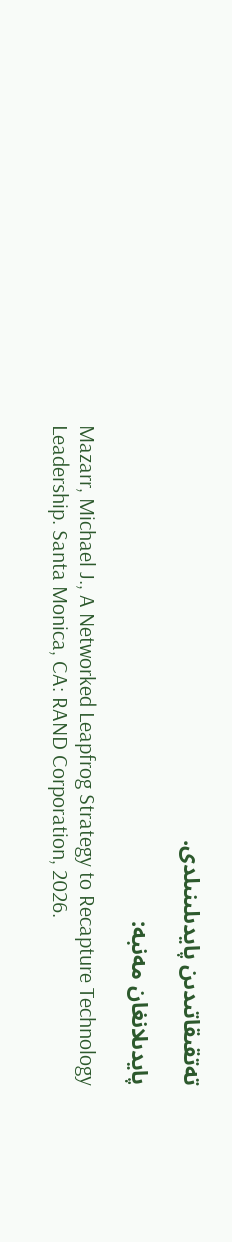تەتقىقاتىدىن پايدىلىنىلدى.

پايدىلانغان مەنبە:

Mazarr, Michael J., A Networked Leapfrog Strategy to Recapture Technology Leadership. Santa Monica, CA: RAND Corporation, 2026.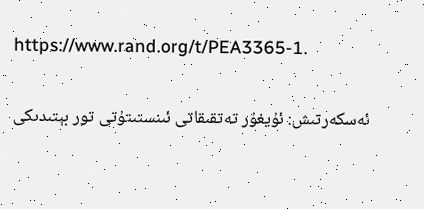https://www.rand.org/t/PEA3365-1.

ئەسكەرتىش: ئۇيغۇر تەتقىقاتى ئىنستىتۇتى تور بېتىدىكى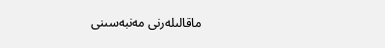ماقالىلەرنى مەنبەسىنى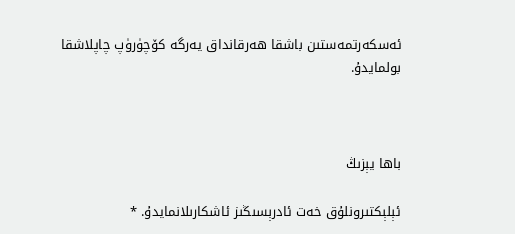ئەسكەرتمەستىن باشقا ھەرقانداق يەرگە كۆچۈرۈپ چاپلاشقا بولمايدۇ.



باھا يېزىڭ

ئېلېكتىرونلۇق خەت ئادرېسىڭىز ئاشكارىلانمايدۇ. *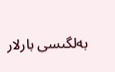بەلگىسى بارلار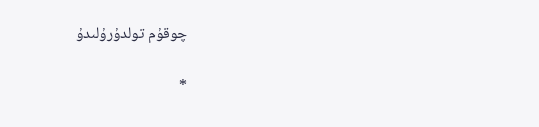چوقۇم تولدۇرۇلىدۇ

*